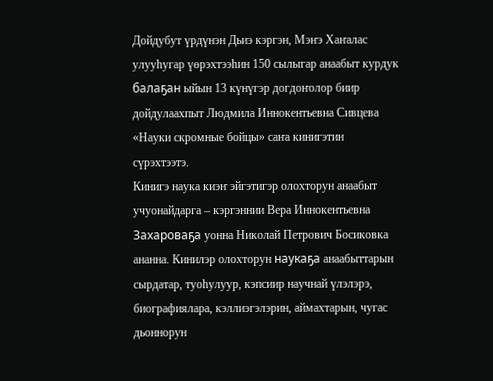Дойдубут үрдүнэн Дьиэ кэргэн, Мэҥэ Хаҥалас улууһугар үөрэхтээһин 150 сылыгар анаабыт курдук балаҕан ыйын 13 күнүгэр догдоҥолор биир дойдулаахпыт Людмила Иннокентьевна Сивцева «Науки скромные бойцы» саҥа кинигэтин сүрэхтээтэ.
Кинигэ наука киэҥ эйгэтигэр олохторун анаабыт учуонайдарга ‒ кэргэннии Вера Иннокентьевна Захароваҕа уонна Николай Петрович Босиковка ананна. Кинилэр олохторун наукаҕа анаабыттарын сырдатар, туоһулуур, кэпсиир научнай үлэлэрэ, биографиялара, кэллиэгэлэрин, аймахтарын, чугас дьоннорун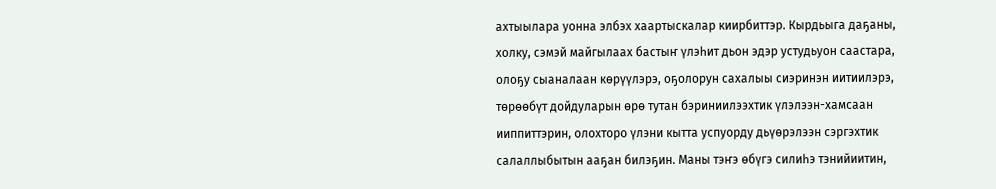ахтыылара уонна элбэх хаартыскалар киирбиттэр. Кырдьыга даҕаны, холку, сэмэй майгылаах бастыҥ үлэһит дьон эдэр устудьуон саастара, олоҕу сыаналаан көрүүлэрэ, оҕолорун сахалыы сиэринэн иитиилэрэ, төрөөбүт дойдуларын өрө тутан бэриниилээхтик үлэлээн-хамсаан ииппиттэрин, олохторо үлэни кытта успуорду дьүөрэлээн сэргэхтик салаллыбытын ааҕан билэҕин. Маны тэҥэ өбүгэ силиһэ тэнийиитин,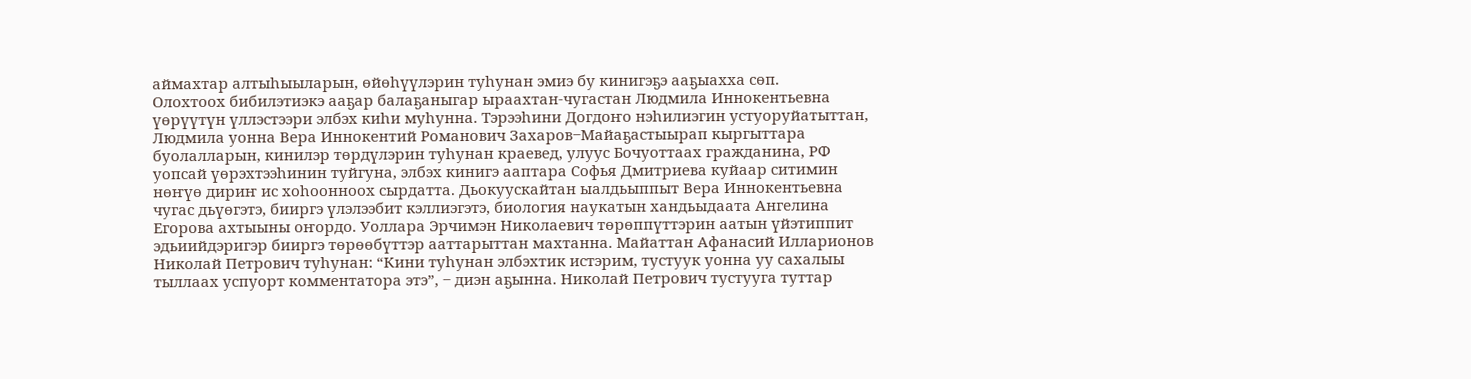аймахтар алтыһыыларын, өйөһүүлэрин туһунан эмиэ бу кинигэҕэ ааҕыахха сөп.
Олохтоох бибилэтиэкэ ааҕар балаҕаныгар ыраахтан-чугастан Людмила Иннокентьевна үөрүүтүн үллэстээри элбэх киһи муһунна. Тэрээһини Догдоҥо нэһилиэгин устуоруйатыттан, Людмила уонна Вера Иннокентий Романович Захаров‒Майаҕастыырап кыргыттара буолалларын, кинилэр төрдүлэрин туһунан краевед, улуус Бочуоттаах гражданина, РФ уопсай үөрэхтээһинин туйгуна, элбэх кинигэ ааптара Софья Дмитриева куйаар ситимин нөҥүө дириҥ ис хоһоонноох сырдатта. Дьокуускайтан ыалдьыппыт Вера Иннокентьевна чугас дьүөгэтэ, бииргэ үлэлээбит кэллиэгэтэ, биология наукатын хандьыдаата Ангелина Егорова ахтыыны оҥордо. Уоллара Эрчимэн Николаевич төрөппүттэрин аатын үйэтиппит эдьиийдэригэр бииргэ төрөөбүттэр ааттарыттан махтанна. Майаттан Афанасий Илларионов Николай Петрович туһунан: “Кини туһунан элбэхтик истэрим, тустуук уонна уу сахалыы тыллаах успуорт комментатора этэ”, ‒ диэн аҕынна. Николай Петрович тустууга туттар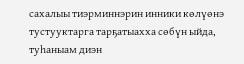сахалыы тиэрминнэрин инники көлүөнэ тустууктарга тарҕатыахха сөбүн ыйда, туһаныам диэн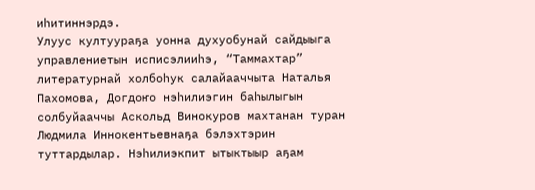иһитиннэрдэ.
Улуус култуураҕа уонна духуобунай сайдыыга управлениетын исписэлииһэ, “Таммахтар” литературнай холбоһук салайааччыта Наталья Пахомова, Догдоҥо нэһилиэгин баһылыгын солбуйааччы Аскольд Винокуров махтанан туран Людмила Иннокентьевнаҕа бэлэхтэрин туттардылар. Нэһилиэкпит ытыктыыр аҕам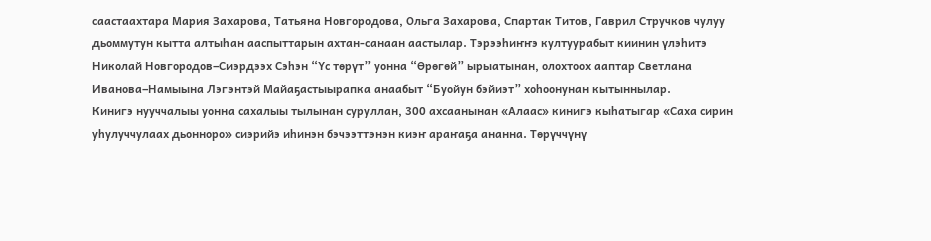саастаахтара Мария Захарова, Татьяна Новгородова, Ольга Захарова, Спартак Титов, Гаврил Стручков чулуу дьоммутун кытта алтыһан ааспыттарын ахтан-санаан аастылар. Тэрээһиҥҥэ култуурабыт киинин үлэһитэ Николай Новгородов‒Сиэрдээх Сэһэн “Үс төрүт” уонна “Өрөгөй” ырыатынан, олохтоох ааптар Светлана Иванова‒Намыына Лэгэнтэй Майаҕастыырапка анаабыт “Буойун бэйиэт” хоһоонунан кытыннылар.
Кинигэ нууччалыы уонна сахалыы тылынан суруллан, 300 ахсаанынан «Алаас» кинигэ кыһатыгар «Саха сирин уһулуччулаах дьонноро» сиэрийэ иһинэн бэчээттэнэн киэҥ араҥаҕа ананна. Төрүччүнү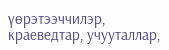үөрэтээччилэр, краеведтар, учууталлар,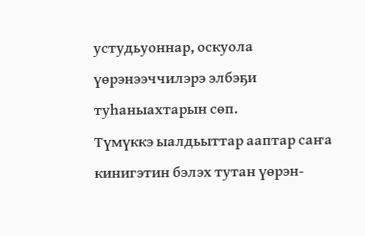устудьуоннар, оскуола үөрэнээччилэрэ элбэҕи туһаныахтарын сөп.
Түмүккэ ыалдьыттар ааптар саҥа кинигэтин бэлэх тутан үөрэн-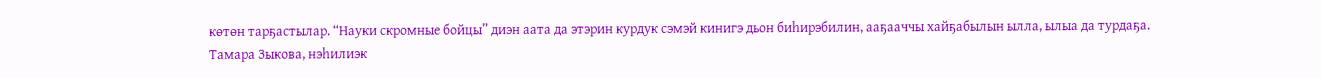көтөн тарҕастылар. “Науки скромные бойцы” диэн аата да этэрин курдук сэмэй кинигэ дьон биһирэбилин, ааҕааччы хайҕабылын ылла, ылыа да турдаҕа.
Тамара Зыкова, нэһилиэк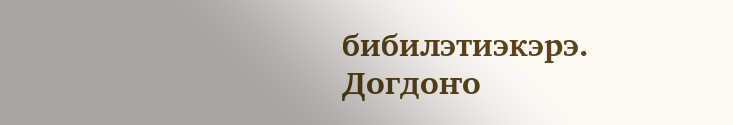бибилэтиэкэрэ.
Догдоҥо